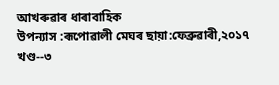আখৰুৱাৰ ধাৰাবাহিক
উপন্যাস :ৰূপোৱালী মেঘৰ ছায়া:ফেব্ৰুৱাৰী,২০১৭
খণ্ড--৩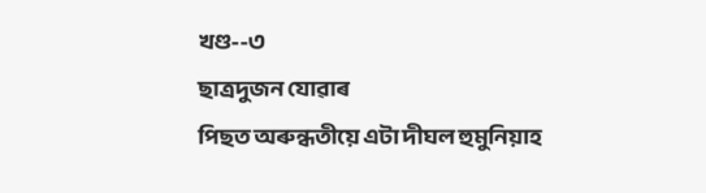খণ্ড--৩
ছাত্ৰদুজন যোৱাৰ
পিছত অৰুন্ধতীয়ে এটা দীঘল হুমুনিয়াহ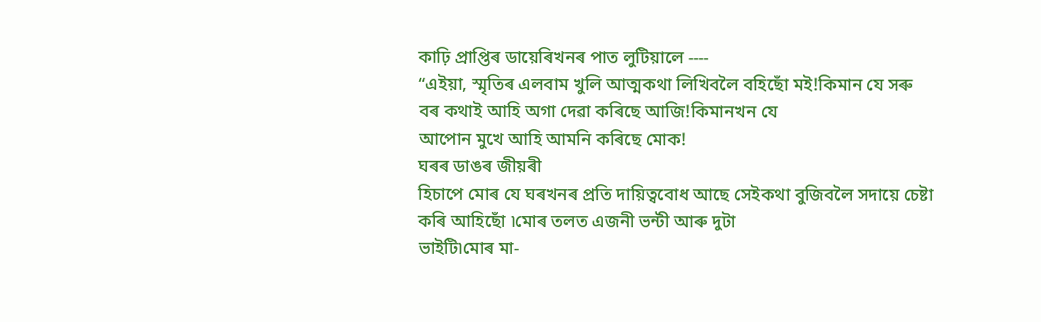কাঢ়ি প্ৰাপ্তিৰ ডায়েৰিখনৰ পাত লুটিয়ালে ----
“এইয়া, স্মৃতিৰ এলবাম খুলি আত্মকথা লিখিবলৈ বহিছোঁ মই!কিমান যে সৰু
বৰ কথাই আহি অগা দেৱা কৰিছে আজি!কিমানখন যে
আপোন মুখে আহি আমনি কৰিছে মোক!
ঘৰৰ ডাঙৰ জীয়ৰী
হিচাপে মোৰ যে ঘৰখনৰ প্ৰতি দায়িত্ববোধ আছে সেইকথা বুজিবলৈ সদায়ে চেষ্টা কৰি আহিছোঁ ৷মোৰ তলত এজনী ভন্টী আৰু দুটা
ভাইটি৷মোৰ মা-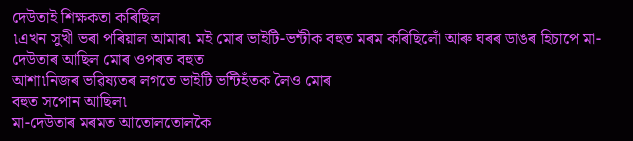দেউতাই শিক্ষকতা কৰিছিল
৷এখন সুখী ভৰা পৰিয়াল আমাৰ৷ মই মোৰ ভাইটি-ভন্টীক বহুত মৰম কৰিছিলোঁ আৰু ঘৰৰ ডাঙৰ হিচাপে মা-দেউতাৰ আছিল মোৰ ওপৰত বহুত
আশা৷নিজৰ ভৱিষ্যতৰ লগতে ভাইটি ভন্টিহঁতক লৈও মোৰ
বহুত সপোন আছিল৷
মা-দেউতাৰ মৰমত আতোলতোলকৈ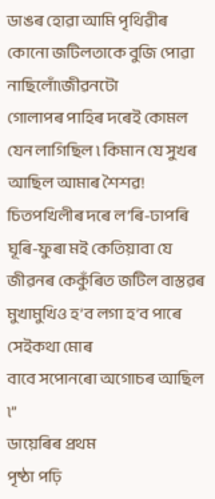ডাঙৰ হোৱা আমি পৃথিৱীৰ
কোনো জটিলতাকে বুজি পোৱা নাছিলোঁ৷জীৱনটো
গোলাপৰ পাহিৰ দৰেই কোমল যেন লাগিছিল ৷ কিমান যে সুখৰ আছিল আমাৰ শৈশৱ! চিতপখিলীৰ দৰে ল’ৰি-ঢাপৰি ঘূৰি-ফুৰা মই কেতিয়াবা যে জীৱনৰ কেকুঁৰিত জটিল বাস্তৱৰ মুখামুখিও হ’ব লগা হ’ব পাৰে সেইকথা মোৰ
বাবে সপোনৰো অগোচৰ আছিল ৷”
ডায়েৰিৰ প্ৰথম
পৃষ্ঠা পঢ়ি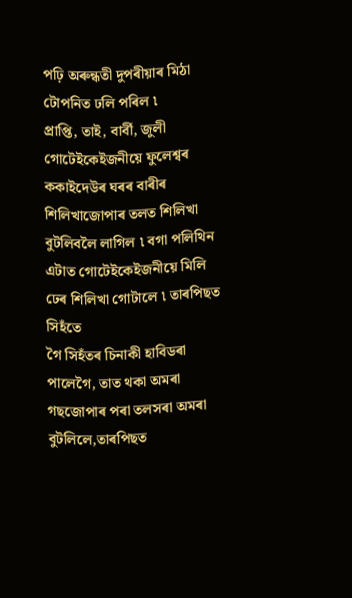পঢ়ি অৰুন্ধতী দুপৰীয়াৰ মিঠা টোপনিত ঢলি পৰিল ৷
প্ৰাপ্তি, তাই, বাৰ্বী, জুলী
গোটেইকেইজনীয়ে ফুলেশ্বৰ ককাইদেউৰ ঘৰৰ বাৰীৰ শিলিখাজোপাৰ তলত শিলিখা বুটলিবলৈ লাগিল ৷ বগা পলিথিন এটাত গোটেইকেইজনীয়ে মিলি ঢেৰ শিলিখা গোটালে ৷ তাৰপিছত সিহঁতে
গৈ সিহঁতৰ চিনাকী হাবিডৰা পালেগৈ, তাত থকা অমৰা
গছজোপাৰ পৰা তলসৰা অমৰা বুটলিলে,তাৰপিছত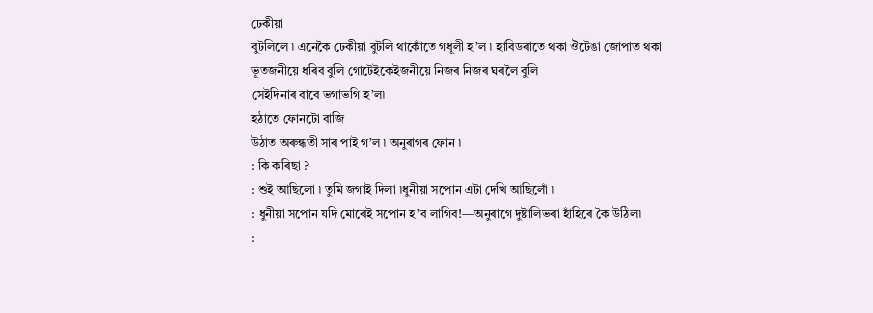ঢেকীয়া
বুটলিলে ৷ এনেকৈ ঢেকীয়া বুটলি থাকোঁতে গধূলী হ’ল ৷ হাবিডৰাতে থকা ঔটেঙা জোপাত থকা ভূতজনীয়ে ধৰিব বুলি গোটেইকেইজনীয়ে নিজৰ নিজৰ ঘৰলৈ বুলি
সেইদিনাৰ বাবে ভগাভগি হ’ল৷
হঠাতে ফোনটো বাজি
উঠাত অৰুন্ধতী সাৰ পাই গ’ল ৷ অনুৰাগৰ ফোন ৷
: কি কৰিছা ?
: শুই আছিলো ৷ তুমি জগাই দিলা ৷ধুনীয়া সপোন এটা দেখি আছিলোঁ ৷
: ধুনীয়া সপোন যদি মোৰেই সপোন হ’ব লাগিব!—অনুৰাগে দুষ্টালিভৰা হাঁহিৰে কৈ উঠিল৷
: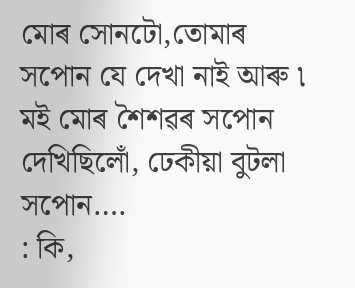মোৰ সোনটো,তোমাৰ সপোন যে দেখা নাই আৰু ৷ মই মোৰ শৈশৱৰ সপোন দেখিছিলোঁ, ঢেকীয়া বুটলা সপোন….
: কি,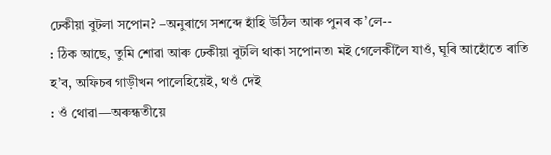ঢেকীয়া বুটলা সপোন? –অনুৰাগে সশব্দে হাঁহি উঠিল আৰু পুনৰ ক’লে--
: ঠিক আছে, তুমি শোৱা আৰু ঢেকীয়া বুটলি থাকা সপোনত৷ মই গেলেকীলৈ যাওঁ, ঘূৰি আহোঁতে ৰাতি হ’ব, অফিচৰ গাড়ীখন পালেহিয়েই, থওঁ দেই
: ওঁ থোৱা—অৰুন্ধতীয়ে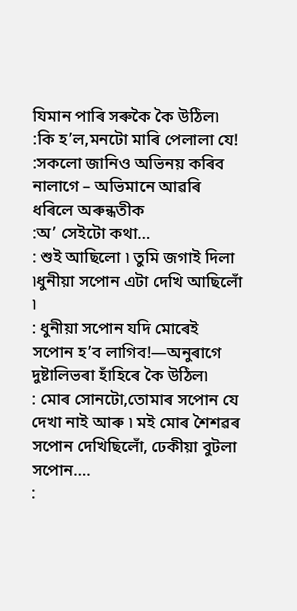যিমান পাৰি সৰুকৈ কৈ উঠিল৷
:কি হ’ল,মনটো মাৰি পেলালা যে!
:সকলো জানিও অভিনয় কৰিব নালাগে – অভিমানে আৱৰি ধৰিলে অৰুন্ধতীক
:অ’ সেইটো কথা…
: শুই আছিলো ৷ তুমি জগাই দিলা ৷ধুনীয়া সপোন এটা দেখি আছিলোঁ ৷
: ধুনীয়া সপোন যদি মোৰেই সপোন হ’ব লাগিব!—অনুৰাগে দুষ্টালিভৰা হাঁহিৰে কৈ উঠিল৷
: মোৰ সোনটো,তোমাৰ সপোন যে দেখা নাই আৰু ৷ মই মোৰ শৈশৱৰ সপোন দেখিছিলোঁ, ঢেকীয়া বুটলা সপোন….
: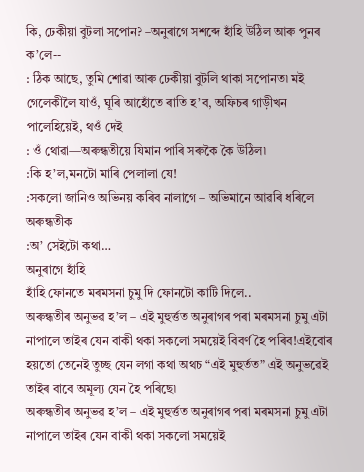কি, ঢেকীয়া বুটলা সপোন? –অনুৰাগে সশব্দে হাঁহি উঠিল আৰু পুনৰ ক’লে--
: ঠিক আছে, তুমি শোৱা আৰু ঢেকীয়া বুটলি থাকা সপোনত৷ মই গেলেকীলৈ যাওঁ, ঘূৰি আহোঁতে ৰাতি হ’ব, অফিচৰ গাড়ীখন পালেহিয়েই, থওঁ দেই
: ওঁ থোৱা—অৰুন্ধতীয়ে যিমান পাৰি সৰুকৈ কৈ উঠিল৷
:কি হ’ল,মনটো মাৰি পেলালা যে!
:সকলো জানিও অভিনয় কৰিব নালাগে – অভিমানে আৱৰি ধৰিলে অৰুন্ধতীক
:অ’ সেইটো কথা…
অনুৰাগে হাঁহি
হাঁহি ফোনতে মৰমসনা চুমু দি ফোনটো কাটি দিলে..
অৰুন্ধতীৰ অনুভৱ হ’ল – এই মুহুৰ্ত্তত অনুৰাগৰ পৰা মৰমসনা চুমু এটা নাপালে তাইৰ যেন বাকী থকা সকলো সময়েই বিবৰ্ণ হৈ পৰিব!এইবোৰ হয়তো তেনেই তুচ্ছ যেন লগা কথা অথচ “এই মুহুৰ্তত” এই অনুভৱেই তাইৰ বাবে অমূল্য যেন হৈ পৰিছে৷
অৰুন্ধতীৰ অনুভৱ হ’ল – এই মুহুৰ্ত্তত অনুৰাগৰ পৰা মৰমসনা চুমু এটা নাপালে তাইৰ যেন বাকী থকা সকলো সময়েই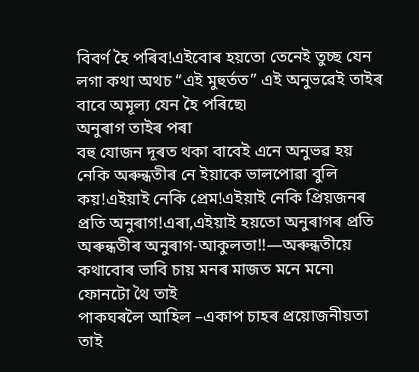বিবৰ্ণ হৈ পৰিব!এইবোৰ হয়তো তেনেই তুচ্ছ যেন লগা কথা অথচ “এই মুহুৰ্তত” এই অনুভৱেই তাইৰ বাবে অমূল্য যেন হৈ পৰিছে৷
অনুৰাগ তাইৰ পৰা
বহু যোজন দূৰত থকা বাবেই এনে অনুভৱ হয় নেকি অৰুন্ধতীৰ নে ইয়াকে ভালপোৱা বুলি কয়!এইয়াই নেকি প্ৰেম!এইয়াই নেকি প্ৰিয়জনৰ
প্ৰতি অনুৰাগ!এৰা,এইয়াই হয়তো অনুৰাগৰ প্ৰতি অৰুন্ধতীৰ অনুৰাগ-আকুলতা!!—অৰুন্ধতীয়ে কথাবোৰ ভাবি চায় মনৰ মাজত মনে মনে৷
ফোনটো থৈ তাই
পাকঘৰলৈ আহিল –একাপ চাহৰ প্ৰয়োজনীয়তা তাই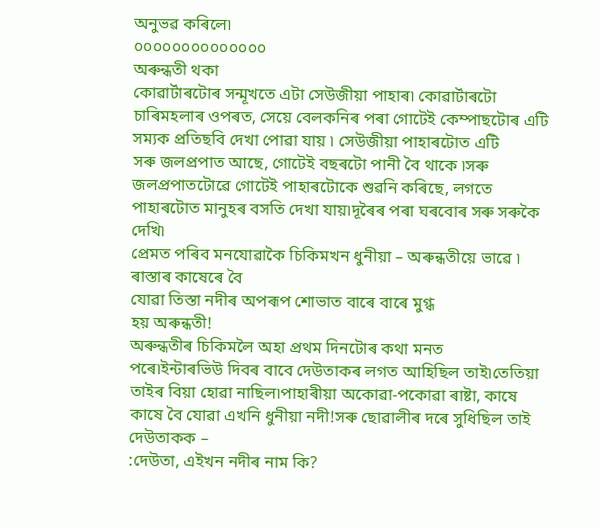অনুভৱ কৰিলে৷
০০০০০০০০০০০০০০
অৰুন্ধতী থকা
কোৱাৰ্টাৰটোৰ সন্মূখতে এটা সেউজীয়া পাহাৰ৷ কোৱাৰ্টাৰটো চাৰিমহলাৰ ওপৰত, সেয়ে বেলকনিৰ পৰা গোটেই কেম্পাছটোৰ এটি সম্যক প্ৰতিছবি দেখা পোৱা যায় ৷ সেউজীয়া পাহাৰটোত এটি
সৰু জলপ্রপাত আছে, গোটেই বছৰটো পানী বৈ থাকে ৷সৰু জলপ্রপাতটোৱে গোটেই পাহাৰটোকে শুৱনি কৰিছে, লগতে পাহাৰটোত মানুহৰ বসতি দেখা যায়৷দূৰৈৰ পৰা ঘৰবোৰ সৰু সৰুকৈ দেখি৷
প্ৰেমত পৰিব মনযোৱাকৈ চিকিমখন ধুনীয়া – অৰুন্ধতীয়ে ভাৱে ৷ ৰাস্তাৰ কাষেৰে বৈ
যোৱা তিস্তা নদীৰ অপৰূপ শোভাত বাৰে বাৰে মুগ্ধ
হয় অৰুন্ধতী!
অৰুন্ধতীৰ চিকিমলৈ অহা প্ৰথম দিনটোৰ কথা মনত
পৰে৷ইন্টাৰভিউ দিবৰ বাবে দেউতাকৰ লগত আহিছিল তাই৷তেতিয়া তাইৰ বিয়া হোৱা নাছিল৷পাহাৰীয়া অকোৱা-পকোৱা ৰাষ্টা, কাষে কাষে বৈ যোৱা এখনি ধুনীয়া নদী!সৰু ছোৱালীৰ দৰে সুধিছিল তাই
দেউতাকক –
:দেউতা, এইখন নদীৰ নাম কি?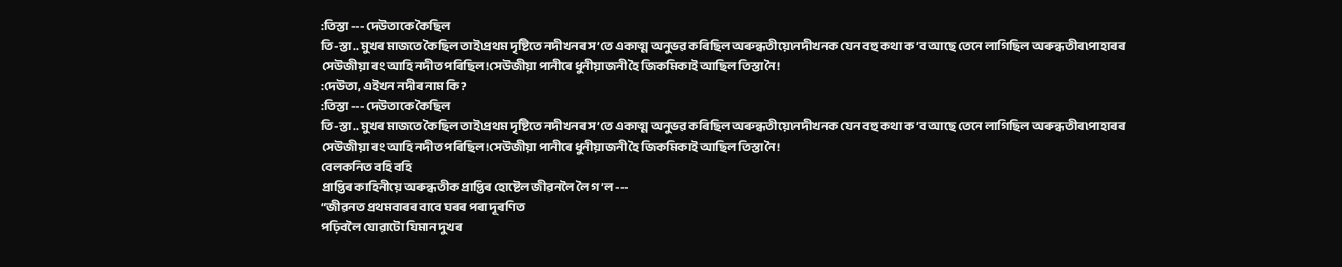:তিস্তা --- দেউতাকে কৈছিল
তি-স্তা .. মুখৰ মাজতে কৈছিল তাই৷প্ৰথম দৃষ্টিতে নদীখনৰ স’তে একাত্ম অনুভৱ কৰিছিল অৰুন্ধতীয়ে৷নদীখনক যেন বহু কথা ক’ব আছে তেনে লাগিছিল অৰুন্ধতীৰ৷পাহাৰৰ সেউজীয়া ৰং আহি নদীত পৰিছিল!সেউজীয়া পানীৰে ধুনীয়াজনী হৈ জিকমিকাই আছিল তিস্তা নৈ!
:দেউতা, এইখন নদীৰ নাম কি?
:তিস্তা --- দেউতাকে কৈছিল
তি-স্তা .. মুখৰ মাজতে কৈছিল তাই৷প্ৰথম দৃষ্টিতে নদীখনৰ স’তে একাত্ম অনুভৱ কৰিছিল অৰুন্ধতীয়ে৷নদীখনক যেন বহু কথা ক’ব আছে তেনে লাগিছিল অৰুন্ধতীৰ৷পাহাৰৰ সেউজীয়া ৰং আহি নদীত পৰিছিল!সেউজীয়া পানীৰে ধুনীয়াজনী হৈ জিকমিকাই আছিল তিস্তা নৈ!
বেলকনিত বহি বহি
প্ৰাপ্তিৰ কাহিনীয়ে অৰুন্ধতীক প্ৰাপ্তিৰ হোষ্টেল জীৱনলৈ লৈ গ’ল ---
“জীৱনত প্ৰথমবাৰৰ বাবে ঘৰৰ পৰা দূৰণিত
পঢ়িবলৈ যোৱাটো যিমান দুখৰ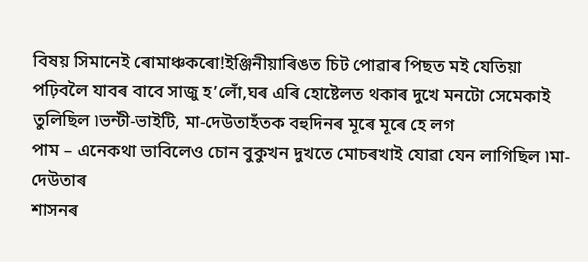বিষয় সিমানেই ৰোমাঞ্চকৰো!ইঞ্জিনীয়াৰিঙত চিট পোৱাৰ পিছত মই যেতিয়া পঢ়িবলৈ যাবৰ বাবে সাজু হ’লোঁ,ঘৰ এৰি হোষ্টেলত থকাৰ দুখে মনটো সেমেকাই
তুলিছিল ৷ভন্টী-ভাইটি, মা-দেউতাহঁতক বহুদিনৰ মূৰে মূৰে হে লগ
পাম – এনেকথা ভাবিলেও চোন বুকুখন দুখতে মোচৰখাই যোৱা যেন লাগিছিল ৷মা-দেউতাৰ
শাসনৰ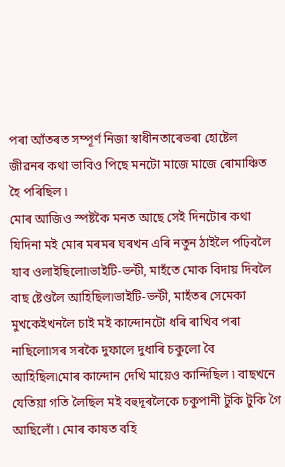পৰা আঁতৰত সম্পূৰ্ণ নিজা স্বাধীনতাৰেভৰা হোষ্টেল
জীৱনৰ কথা ভাবিও পিছে মনটো মাজে মাজে ৰোমাঞ্চিত হৈ পৰিছিল ৷
মোৰ আজিও স্পষ্টকৈ মনত আছে সেই দিনটোৰ কথা যিদিনা মই মোৰ মৰমৰ ঘৰখন এৰি নতুন ঠাইলৈ পঢ়িবলৈ যাব ওলাইছিলো৷ভাইটি-ভন্টী, মাহঁতে মোক বিদায় দিবলৈ বাছ ষ্টেণ্ডলৈ আহিছিল৷ভাইটি-ভন্টী, মাহঁতৰ সেমেকা মুখকেইখনলৈ চাই মই কান্দোনটো ধৰি ৰাখিব পৰা নাছিলো৷সৰ সৰকৈ দুফালে দুধাৰি চকুলো বৈ আহিছিল৷মোৰ কান্দোন দেখি মায়েও কান্দিছিল ৷ বাছখনে যেতিয়া গতি লৈছিল মই বহুদূৰলৈকে চকুপানী টুকি টুকি গৈ আছিলোঁ ৷ মোৰ কাষত বহি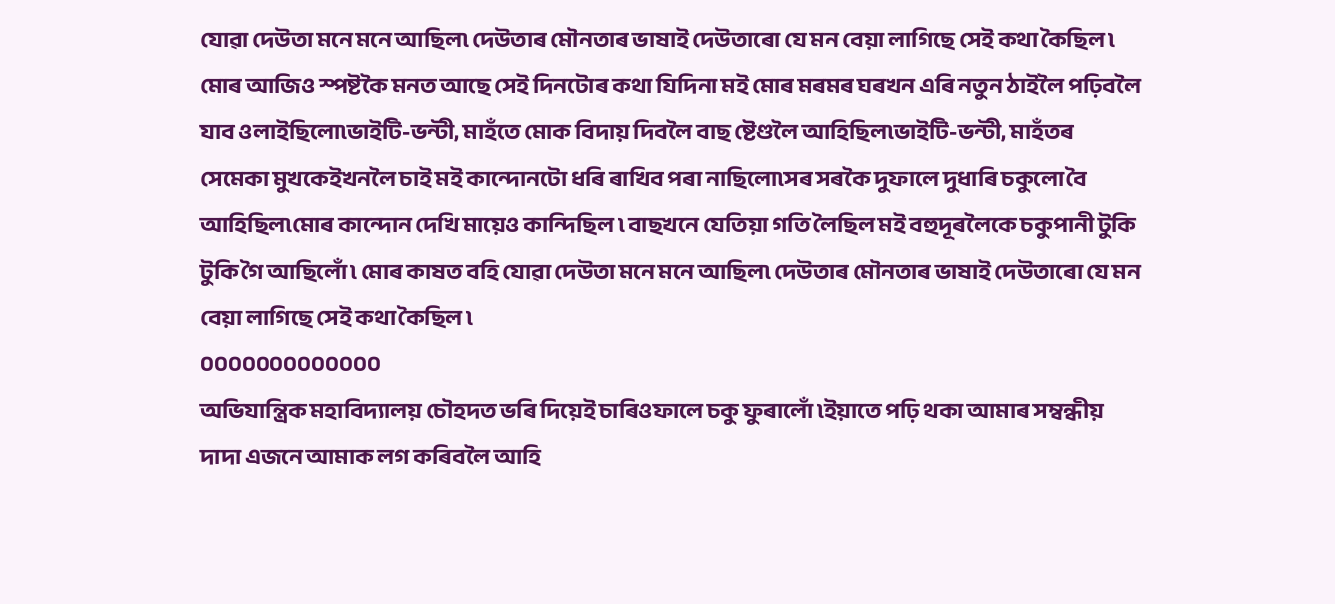যোৱা দেউতা মনে মনে আছিল৷ দেউতাৰ মৌনতাৰ ভাষাই দেউতাৰো যে মন বেয়া লাগিছে সেই কথা কৈছিল ৷
মোৰ আজিও স্পষ্টকৈ মনত আছে সেই দিনটোৰ কথা যিদিনা মই মোৰ মৰমৰ ঘৰখন এৰি নতুন ঠাইলৈ পঢ়িবলৈ যাব ওলাইছিলো৷ভাইটি-ভন্টী, মাহঁতে মোক বিদায় দিবলৈ বাছ ষ্টেণ্ডলৈ আহিছিল৷ভাইটি-ভন্টী, মাহঁতৰ সেমেকা মুখকেইখনলৈ চাই মই কান্দোনটো ধৰি ৰাখিব পৰা নাছিলো৷সৰ সৰকৈ দুফালে দুধাৰি চকুলো বৈ আহিছিল৷মোৰ কান্দোন দেখি মায়েও কান্দিছিল ৷ বাছখনে যেতিয়া গতি লৈছিল মই বহুদূৰলৈকে চকুপানী টুকি টুকি গৈ আছিলোঁ ৷ মোৰ কাষত বহি যোৱা দেউতা মনে মনে আছিল৷ দেউতাৰ মৌনতাৰ ভাষাই দেউতাৰো যে মন বেয়া লাগিছে সেই কথা কৈছিল ৷
০০০০০০০০০০০০০
অভিযান্ত্ৰিক মহাবিদ্যালয় চৌহদত ভৰি দিয়েই চাৰিওফালে চকু ফুৰালোঁ ৷ইয়াতে পঢ়ি থকা আমাৰ সম্বন্ধীয় দাদা এজনে আমাক লগ কৰিবলৈ আহি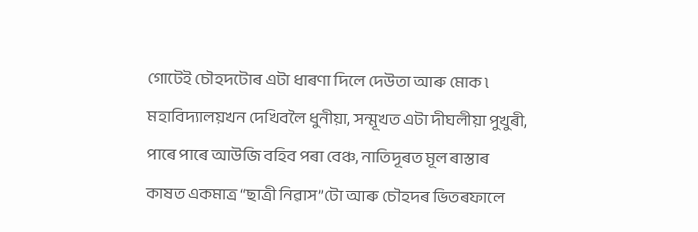গোটেই চৌহদটোৰ এটা ধাৰণা দিলে দেউতা আৰু মোক ৷ মহাবিদ্যালয়খন দেখিবলৈ ধুনীয়া, সন্মূখত এটা দীঘলীয়া পুখুৰী, পাৰে পাৰে আউজি বহিব পৰা বেঞ্চ, নাতিদূৰত মূল ৰাস্তাৰ কাষত একমাত্ৰ “ছাত্ৰী নিৱাস”টো আৰু চৌহদৰ ভিতৰফালে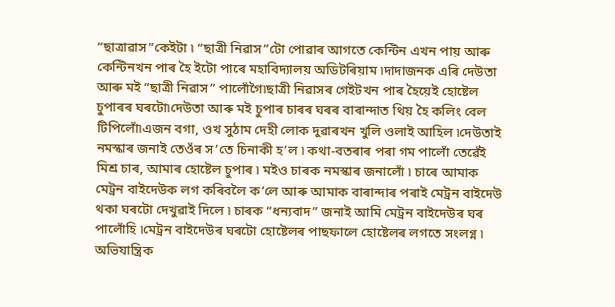“ছাত্ৰাৱাস”কেইটা ৷ “ছাত্ৰী নিৱাস”টো পোৱাৰ আগতে কেন্টিন এখন পায় আৰু কেন্টিনখন পাৰ হৈ ইটো পাৰে মহাবিদ্যালয় অডিটৰিয়াম ৷দাদাজনক এৰি দেউতা আৰু মই “ছাত্ৰী নিৱাস” পালোঁগৈ৷ছাত্ৰী নিৱাসৰ গেইটখন পাৰ হৈয়েই হোষ্টেল চুপাৰৰ ঘৰটো৷দেউতা আৰু মই চুপাৰ চাৰৰ ঘৰৰ বাৰান্দাত থিয় হৈ কলিং বেল টিপিলোঁ৷এজন বগা, ওখ সুঠাম দেহী লোক দুৱাৰখন খুলি ওলাই আহিল ৷দেউতাই নমস্কাৰ জনাই তেওঁৰ স’তে চিনাকী হ’ল ৷ কথা-বতৰাৰ পৰা গম পালোঁ তেৱেঁই মিশ্ৰ চাৰ, আমাৰ হোষ্টেল চুপাৰ ৷ মইও চাৰক নমস্কাৰ জনালোঁ ৷ চাৰে আমাক মেট্ৰন বাইদেউক লগ কৰিবলৈ ক’লে আৰু আমাক বাৰান্দাৰ পৰাই মেট্ৰন বাইদেউ থকা ঘৰটো দেখুৱাই দিলে ৷ চাৰক “ধন্যবাদ” জনাই আমি মেট্ৰন বাইদেউৰ ঘৰ পালোঁহি ৷মেট্ৰন বাইদেউৰ ঘৰটো হোষ্টেলৰ পাছফালে হোষ্টেলৰ লগতে সংলগ্ন ৷
অভিযান্ত্ৰিক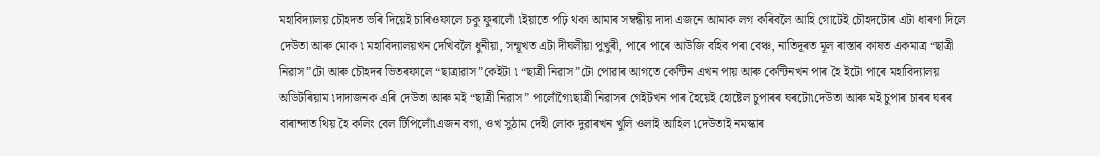মহাবিদ্যালয় চৌহদত ভৰি দিয়েই চাৰিওফালে চকু ফুৰালোঁ ৷ইয়াতে পঢ়ি থকা আমাৰ সম্বন্ধীয় দাদা এজনে আমাক লগ কৰিবলৈ আহি গোটেই চৌহদটোৰ এটা ধাৰণা দিলে দেউতা আৰু মোক ৷ মহাবিদ্যালয়খন দেখিবলৈ ধুনীয়া, সন্মূখত এটা দীঘলীয়া পুখুৰী, পাৰে পাৰে আউজি বহিব পৰা বেঞ্চ, নাতিদূৰত মূল ৰাস্তাৰ কাষত একমাত্ৰ “ছাত্ৰী নিৱাস”টো আৰু চৌহদৰ ভিতৰফালে “ছাত্ৰাৱাস”কেইটা ৷ “ছাত্ৰী নিৱাস”টো পোৱাৰ আগতে কেন্টিন এখন পায় আৰু কেন্টিনখন পাৰ হৈ ইটো পাৰে মহাবিদ্যালয় অডিটৰিয়াম ৷দাদাজনক এৰি দেউতা আৰু মই “ছাত্ৰী নিৱাস” পালোঁগৈ৷ছাত্ৰী নিৱাসৰ গেইটখন পাৰ হৈয়েই হোষ্টেল চুপাৰৰ ঘৰটো৷দেউতা আৰু মই চুপাৰ চাৰৰ ঘৰৰ বাৰান্দাত থিয় হৈ কলিং বেল টিপিলোঁ৷এজন বগা, ওখ সুঠাম দেহী লোক দুৱাৰখন খুলি ওলাই আহিল ৷দেউতাই নমস্কাৰ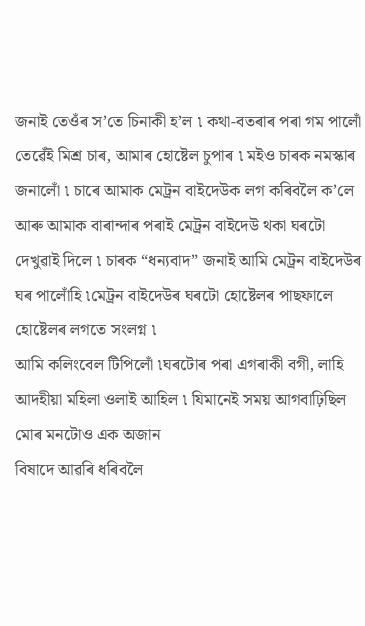জনাই তেওঁৰ স’তে চিনাকী হ’ল ৷ কথা-বতৰাৰ পৰা গম পালোঁ তেৱেঁই মিশ্ৰ চাৰ, আমাৰ হোষ্টেল চুপাৰ ৷ মইও চাৰক নমস্কাৰ জনালোঁ ৷ চাৰে আমাক মেট্ৰন বাইদেউক লগ কৰিবলৈ ক’লে আৰু আমাক বাৰান্দাৰ পৰাই মেট্ৰন বাইদেউ থকা ঘৰটো দেখুৱাই দিলে ৷ চাৰক “ধন্যবাদ” জনাই আমি মেট্ৰন বাইদেউৰ ঘৰ পালোঁহি ৷মেট্ৰন বাইদেউৰ ঘৰটো হোষ্টেলৰ পাছফালে হোষ্টেলৰ লগতে সংলগ্ন ৷
আমি কলিংবেল টিপিলোঁ ৷ঘৰটোৰ পৰা এগৰাকী বগী, লাহি আদহীয়া মহিলা ওলাই আহিল ৷ যিমানেই সময় আগবাঢ়িছিল মোৰ মনটোও এক অজান
বিষাদে আৱৰি ধৰিবলৈ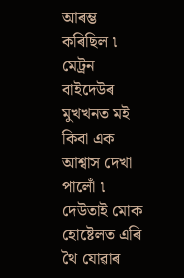আৰম্ভ কৰিছিল ৷ মেট্ৰন বাইদেউৰ মুখখনত মই কিবা এক আশ্বাস দেখা পালোঁ ৷ দেউতাই মোক হোষ্টেলত এৰি থৈ যোৱাৰ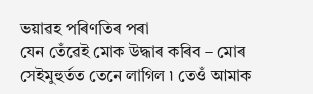ভয়াৱহ পৰিণতিৰ পৰা
যেন তেঁৱেই মোক উদ্ধাৰ কৰিব – মোৰ সেইমুহুৰ্তত তেনে লাগিল ৷ তেওঁ আমাক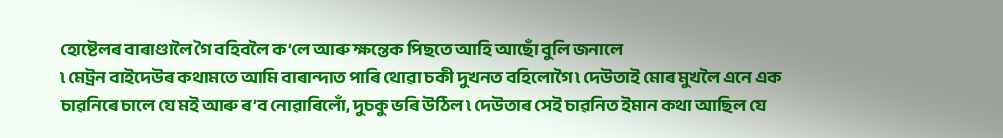হোষ্টেলৰ বাৰাণ্ডালৈ গৈ বহিবলৈ ক’লে আৰু ক্ষন্তেক পিছতে আহি আছোঁ বুলি জনালে
৷ মেট্ৰন বাইদেউৰ কথামতে আমি বাৰান্দাত পাৰি থোৱা চকী দুখনত বহিলোগৈ ৷ দেউতাই মোৰ মুখলৈ এনে এক চাৱনিৰে চালে যে মই আৰু ৰ’ব নোৱাৰিলোঁ, দুচকু ভৰি উঠিল ৷ দেউতাৰ সেই চাৱনিত ইমান কথা আছিল যে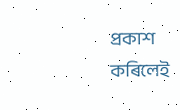প্ৰকাশ কৰিলেই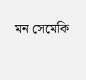মন সেমেকি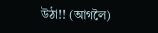উঠা!! (আগলৈ)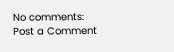No comments:
Post a Comment